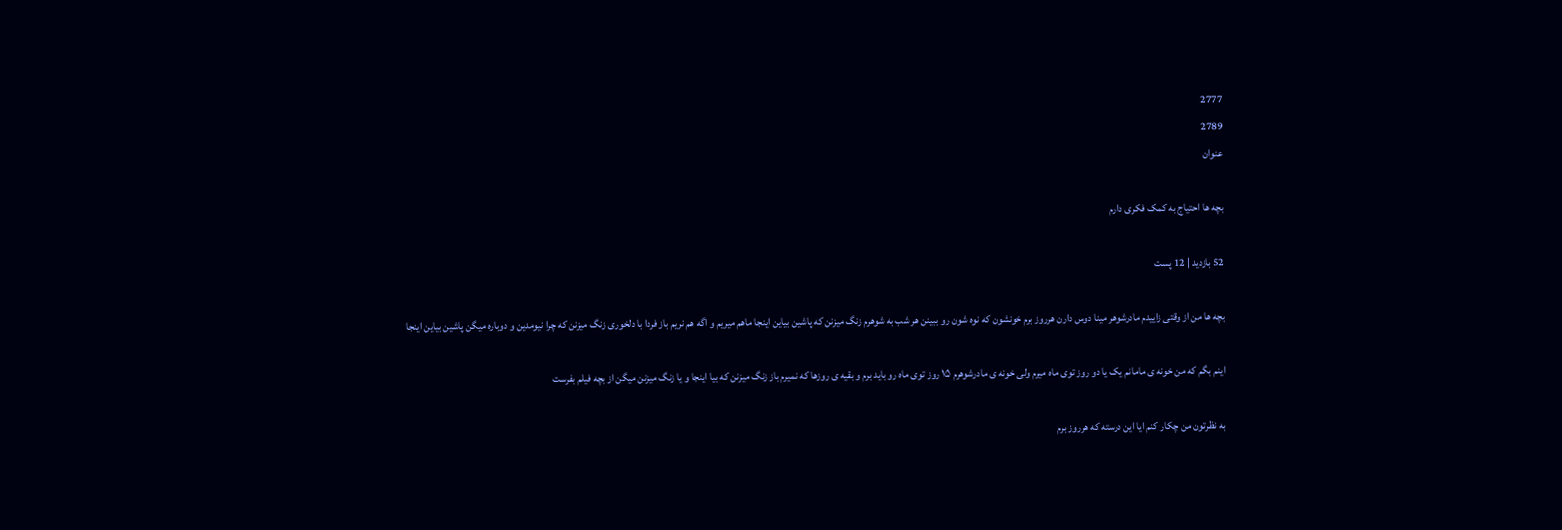2777
2789
عنوان

بچه ها احتیاج به کمک فکری دارم

52 بازدید | 12 پست

بچه ها من از وقتی زاییدم مادرشوهر مینا دوس دارن هرروز برم خونشون که نوه شون رو ببینن هر شب به شوهرم زنگ میزنن که پاشین بیاین اینجا ماهم میریم و اگه هم نریم باز فردا با دلخوری زنگ میزنن که چرا نیومدین و دوباره میگن پاشین بیاین اینجا

اینم بگم که من خونه ی مامانم یک یا دو روز توی ماه میرم ولی خونه ی مادرشوهرم ۱۵ روز توی ماه رو باید برم و بقیه ی روزها که نمیرم باز زنگ میزنن که بیا اینجا و یا زنگ میزنن میگن از بچه فیلم بفرست

به نظرتون من چکار کنم ایا این درسته که هرروز برم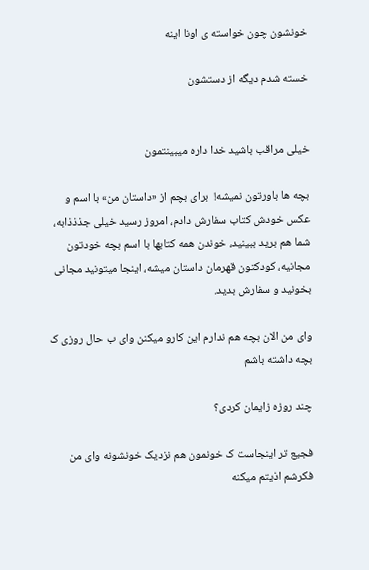خونشون چون خواسته ی اونا اینه

خسته شدم دیگه از دستشون


خیلی مراقب باشید خدا داره میبینتمون

بچه ها باورتون نمیشه!  برای بچم از «داستان من» با اسم و عکس خودش کتاب سفارش دادم، امروز رسید خیلی جذذذابه، شما هم برید ببینید، خوندن همه کتابها با اسم بچه خودتون مجانیه، کودکتون قهرمان داستان میشه، اینجا میتونید مجانی بخونید و سفارش بدید.

وای من الان بچه هم ندارم این کارو میکنن وای ب حال روزی ک بچه داشته باشم

چند روزه زایمان کردی؟

فجیع تر اینجاست ک خونمون هم نزدیک خونشونه وای من فکرشم اذیتم میکنه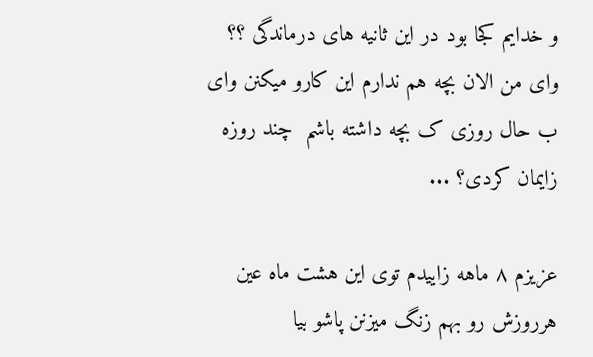و خدایم کجا بود در این ثانیه های درماندگی ؟؟
وای من الان بچه هم ندارم این کارو میکنن وای ب حال روزی ک بچه داشته باشم  چند روزه زایمان کردی؟ ...

عزیزم ۸ ماهه زاییدم توی این هشت ماه عین هرروزش رو بهم زنگ میزنن پاشو بیا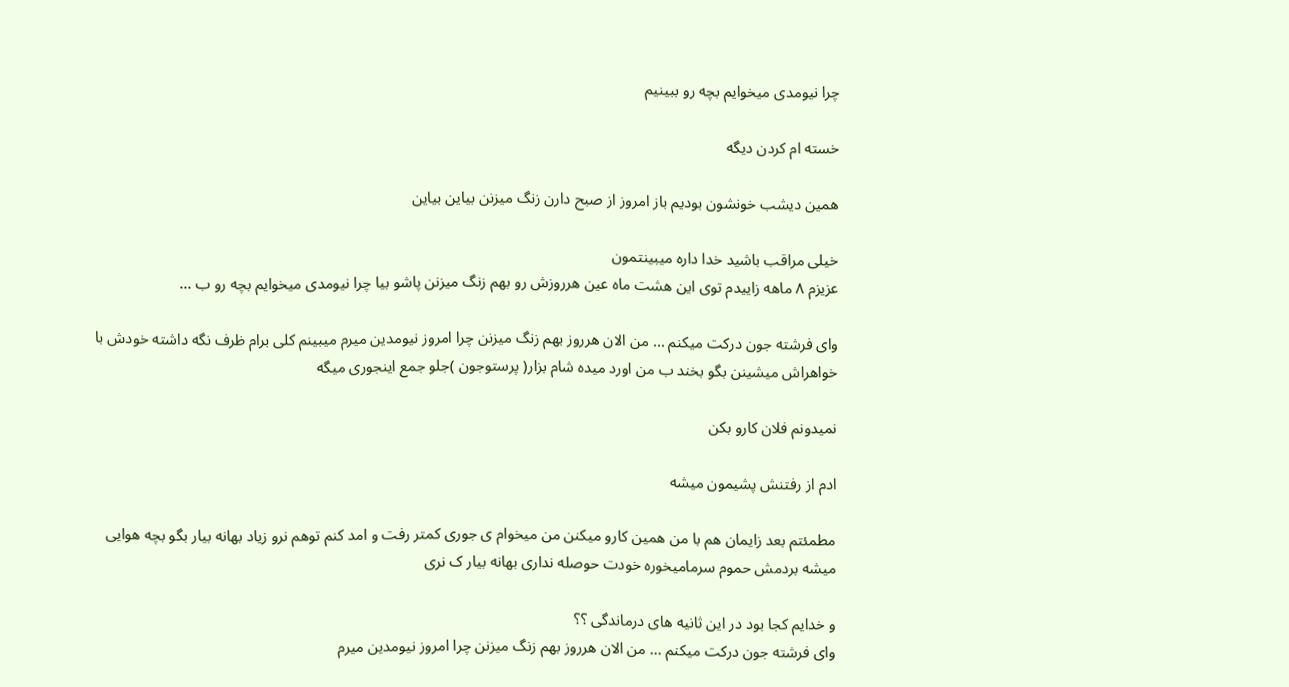چرا نیومدی میخوایم بچه رو ببینیم

خسته ام کردن دیگه

همین دیشب خونشون بودیم باز امروز از صبح دارن زنگ میزنن بیاین بیاین

خیلی مراقب باشید خدا داره میبینتمون
عزیزم ۸ ماهه زاییدم توی این هشت ماه عین هرروزش رو بهم زنگ میزنن پاشو بیا چرا نیومدی میخوایم بچه رو ب ...

وای فرشته جون درکت میکنم ... من الان هرروز بهم زنگ میزنن چرا امروز نیومدین میرم میبینم کلی برام ظرف نگه داشته خودش با خواهراش میشینن بگو بخند ب من اورد میده شام بزار( پرستوجون )جلو جمع اینجوری میگه

نمیدونم فلان کارو بکن

ادم از رفتنش پشیمون میشه

مطمئتم بعد زایمان هم با من همین کارو میکنن من میخوام ی جوری کمتر رفت و امد کنم توهم نرو زیاد بهانه بیار بگو بچه هوایی میشه بردمش حموم سرمامیخوره خودت حوصله نداری بهانه بیار ک نری

و خدایم کجا بود در این ثانیه های درماندگی ؟؟
وای فرشته جون درکت میکنم ... من الان هرروز بهم زنگ میزنن چرا امروز نیومدین میرم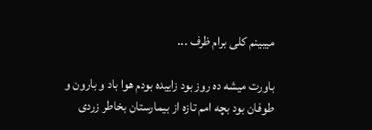میبینم کلی برام ظرف ...

باورت میشه ده روز بود زاییده بودم هوا باد و بارون و طوفان بود بچه امم تازه از بیمارستان بخاطر زردی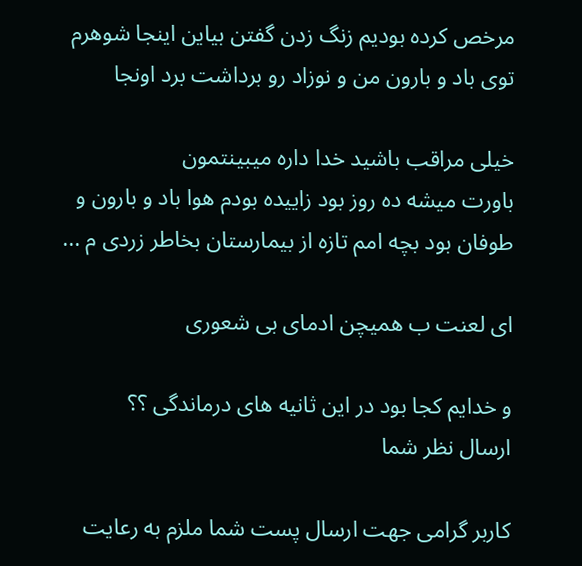مرخص کرده بودیم زنگ زدن گفتن بیاین اینجا شوهرم توی باد و بارون من و نوزاد رو برداشت برد اونجا

خیلی مراقب باشید خدا داره میبینتمون
باورت میشه ده روز بود زاییده بودم هوا باد و بارون و طوفان بود بچه امم تازه از بیمارستان بخاطر زردی م ...

ای لعنت ب همیچن ادمای بی شعوری

و خدایم کجا بود در این ثانیه های درماندگی ؟؟
ارسال نظر شما

کاربر گرامی جهت ارسال پست شما ملزم به رعایت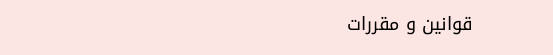قوانین و مقررات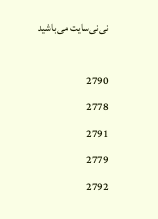نی‌نی‌سایت می‌باشید

2790
2778
2791
2779
2792